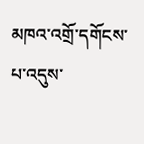མཁའ་འགྲོ་དགོངས་པ་འདུས་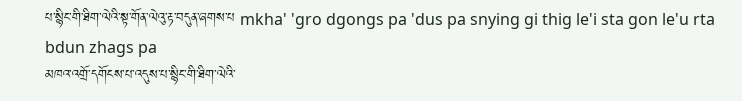པ་སྙིང་གི་ཐིག་ལེའི་སྟ་གོན་ལེའུ་རྟ་བདུན་ཞགས་པ mkha' 'gro dgongs pa 'dus pa snying gi thig le'i sta gon le'u rta bdun zhags pa
མཁའ་འགྲོ་དགོངས་པ་འདུས་པ་སྙིང་གི་ཐིག་ལེའི་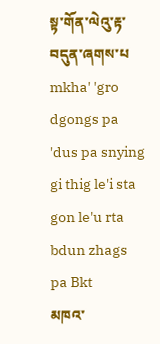སྟ་གོན་ལེའུ་རྟ་བདུན་ཞགས་པ mkha' 'gro dgongs pa 'dus pa snying gi thig le'i sta gon le'u rta bdun zhags pa Bkt
མཁའ་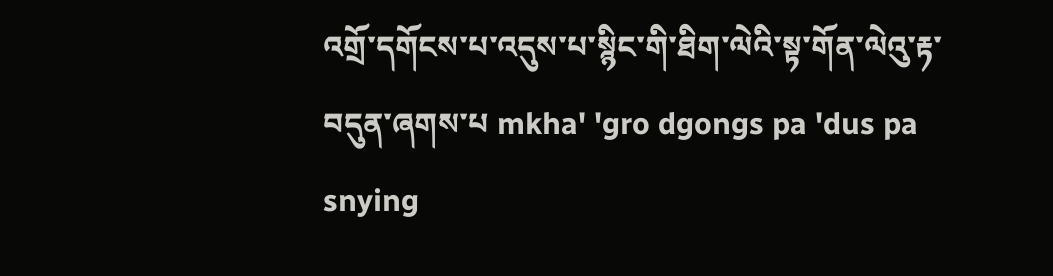འགྲོ་དགོངས་པ་འདུས་པ་སྙིང་གི་ཐིག་ལེའི་སྟ་གོན་ལེའུ་རྟ་བདུན་ཞགས་པ mkha' 'gro dgongs pa 'dus pa snying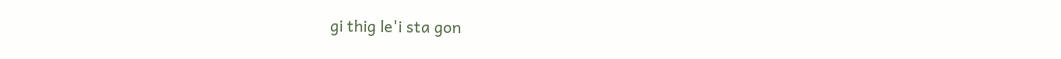gi thig le'i sta gon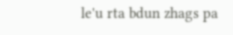le'u rta bdun zhags pa